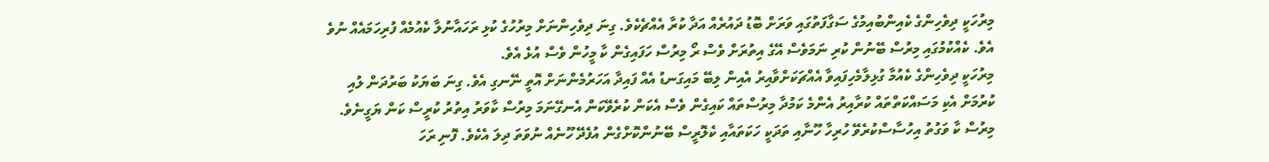މިރުހަކީ ދިވެހިންގެ ކެއިންބުއިމުގެ ސަގާފަތުގައި ވަރަށް ބޮޑު ދައުރެއް އަދާ ކުރާ އެއްޗެކެވެ. ގިނަ ދިވެހިންނަށް މިރުހުގެ ކުޅި ރަހައާނުލާ ކެއުމެއް ފުރިހަމައެއް ނުވެ އެވެ. ކެއްކުމުގައި މިރުސް ބޭނުން ކުރި ނަމަވެސް އޭގެ އިތުރަށް ވެސް ރޯ މިރުސް ހަފައިގެން ކާ މީހުން ވެސް އުޅެ އެވެ.
މިރުހަކީ ދިވެހިންގެ ކެއުމާ ގުޅިލާމެހިފައިވާ އެއްޗަކަށްވާއިރު އެއިން ލިބޭ މައިގަނޑު އެއް ފައިދާ އަހަރުމެންނަށް އޮތީ ނޭނގި އެވެ. ގިނަ ބަޔަކު ބަރުދަން ލުއި ކުރުމަށް އެކި މަސައްކަތްތައް ކުރާއިރު އެންމެ ކަމުދާ މިރުސްތައް ކައިގެން ވެސް އެކަން ކުރެވޭކަން އެނގޭނަމަ މިރުސް ކާވަރު އިތުރު ކުރީސް ކަން ޔަގީނެވެ.
މިރުސް ކާ ވަގުތު އިހުސާސްކުރެވޭ ހުރިހާ ހޫނާއި ތަދަކީ ހަކަތައާއި ކެލޮރީސް ބޭނުންކޮށްގެން އުފެދޭ ހޫނެއް ނުވަތަ ދިލަ އެކެވެ. ފޮނި ރަހަ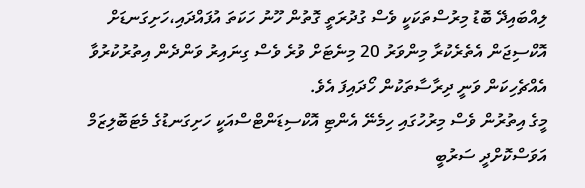ލިއްބައިދޭ ބޮޑު މިރުސްތަކަކީ ވެސް ގުދުރަތީ ގޮތުން ހޫނު ހަކަތަ އުފައްދައި،ހަށިގަނޑަށް އޮކްސިޖަން އެތެރެކުރާ މިންވަރު 20 މިނެޓަށް ވުރެ ވެސް ގިނައިރު ވަންދެން އިތުރުކުރުވާ އެއްޗެހިކަން ވަނީ ދިރާސާތަކުން ހޯދައިފަ އެވެ.
މީގެ އިތުރުން ވެސް މިރުހުގައި ހިމެނޭ އެންޓި އޮކްސިޑަންޓްސްއަކީ ހަށިގަނޑުގެ މެޓަބޮލިޒަމް އަވަސްކޮށްދީ ސަރުބީ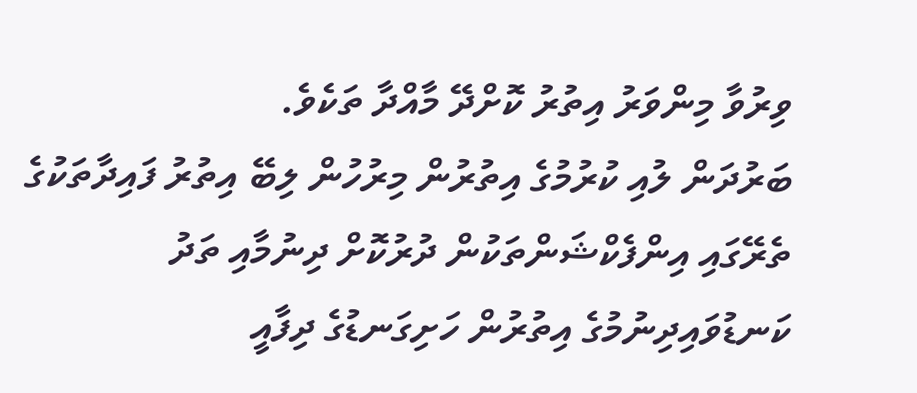ވިރުވާ މިންވަރު އިތުރު ކޮށްދޭ މާއްދާ ތަކެވެ.
ބަރުދަން ލުއި ކުރުމުގެ އިތުރުން މިރުހުން ލިބޭ އިތުރު ފައިދާތަކުގެ ތެރޭގައި އިންފެކްޝަންތަކުން ދުރުކޮށް ދިނުމާއި ތަދު ކަނޑުވައިދިނުމުގެ އިތުރުން ހަށިގަނޑުގެ ދިފާއީ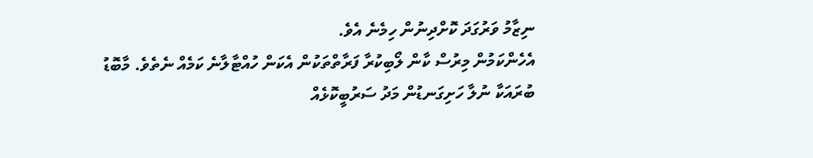ނިޒާމު ވަރުގަދަ ކޮށްދިނުން ހިމެނެ އެވެ.
އެހެންކަމުން މިރުސް ކާން ލޯބިކުރާ ފަރާތްތަކުން އެކަން ހުއްޓާލާނެ ކަމެއް ނެތެވެ. މާބޮޑު ބުރައަކާ ނުލާ ހަށިގަނޑުން މަދު ސަރުބީކޮޅެއް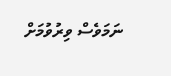ނަމަވެސް ވިރުވުމަށް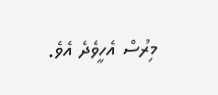މިރުސް އެހީވެދެ އެވެ.